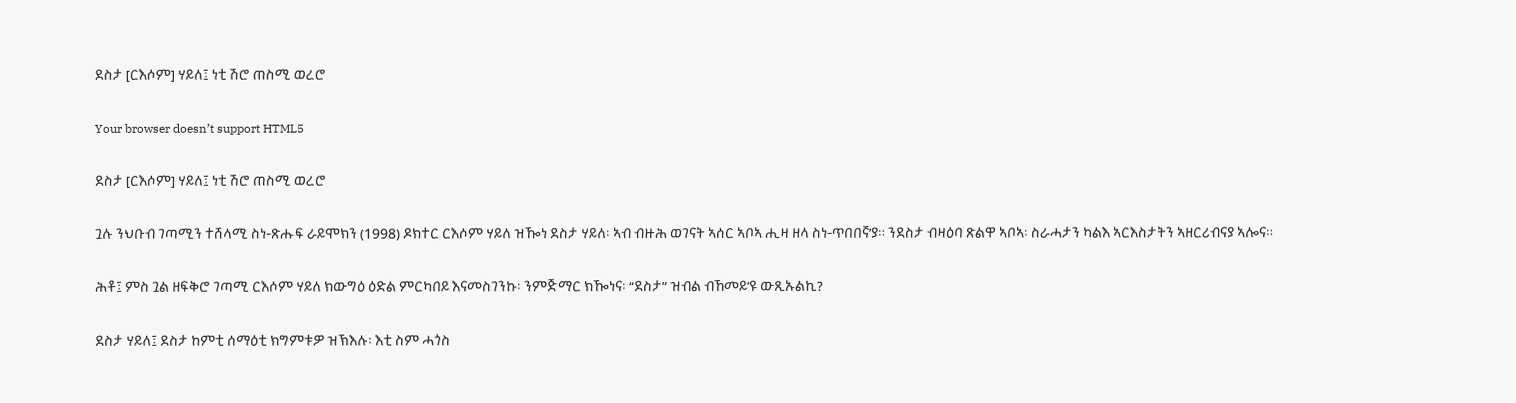ደስታ [ርእሶም] ሃይለ፤ ነቲ ሽሮ ጠስሚ ወረሮ

Your browser doesn’t support HTML5

ደስታ [ርእሶም] ሃይለ፤ ነቲ ሽሮ ጠስሚ ወረሮ

ጓሉ ንህቡብ ገጣሚን ተሸላሚ ስነ-ጽሑፍ ራይሞክን (1998) ዶክተር ርእሶም ሃይለ ዝዀነ ደስታ ሃይለ፡ ኣብ ብዙሕ ወገናት ኣሰር ኣቦኣ ሒዛ ዘላ ስነ-ጥበበኛ’ያ። ንደስታ ብዛዕባ ጽልዋ ኣቦኣ፡ ስራሓታን ካልእ ኣርእስታትን ኣዘርሪብናያ ኣሎና።

ሕቶ፤ ምስ ጓል ዘፍቅሮ ገጣሚ ርእሶም ሃይለ ክውግዕ ዕድል ምርካበይ እናመስገንኩ፡ ንምጅማር ክዀነና፡ “ደስታ” ዝብል ብኸመይ’ዩ ውጺኡልኪ?

ደስታ ሃይለ፤ ደስታ ከምቲ ሰማዕቲ ክግምቱዎ ዝኽእሉ፡ እቲ ስም ሓጎስ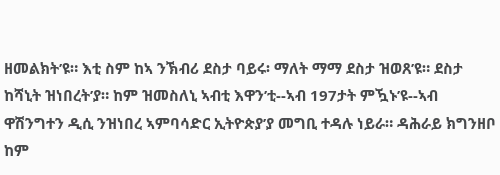ዘመልክት’ዩ። እቲ ስም ከኣ ንኽብሪ ደስታ ባይሩ፡ ማለት ማማ ደስታ ዝወጸ’ዩ። ደስታ ከሻኒት ዝነበረት’ያ። ከም ዝመስለኒ ኣብቲ እዋን’ቲ--ኣብ 197ታት ምዃኑ’ዩ--ኣብ ዋሽንግተን ዲሲ ንዝነበረ ኣምባሳድር ኢትዮጵያ’ያ መግቢ ተዳሉ ነይራ። ዳሕራይ ክግንዘቦ ከም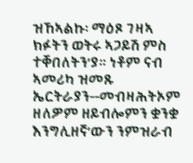ዝኸኣልኩ፡ ማዕጾ ገዛኣ ክፉትን ወትሩ ኣጋይሽ ምስ ተቐበለትን’ያ። ነቶም ናብ ኣመሪካ ዝመጹ ኤርትራያን--መብዛሕትኦም ዘለዎም ዘይብሎምን ቋንቋ እንግሊዘኛ’ውን ንምዝራብ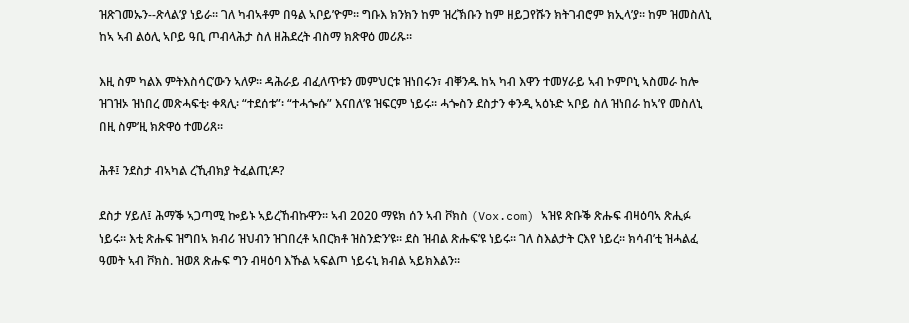ዝጽገመኡን--ጽላል’ያ ነይራ። ገለ ካብኣቶም በዓል ኣቦይ’ዮም። ግቡእ ክንክን ከም ዝረኽቡን ከም ዘይጋየሹን ክትገብሮም ክኢላ’ያ። ከም ዝመስለኒ ከኣ ኣብ ልዕሊ ኣቦይ ዓቢ ጦብላሕታ ስለ ዘሕደረት ብስማ ክጽዋዕ መሪጹ።

እዚ ስም ካልእ ምትእስሳር’ውን ኣለዎ። ዳሕራይ ብፈለጥቱን መምህርቱ ዝነበሩን፣ ብቐንዱ ከኣ ካብ እዋን ተመሃራይ ኣብ ኮምቦኒ ኣስመራ ከሎ ዝገዝኦ ዝነበረ መጽሓፍቲ፡ ቀጻሊ፡ “ተደሰቱ”፡ “ተሓጐሱ” እናበለ’ዩ ዝፍርም ነይሩ። ሓጐስን ደስታን ቀንዲ ኣዕኑድ ኣቦይ ስለ ዝነበራ ከኣ’የ መስለኒ በዚ ስም’ዚ ክጽዋዕ ተመሪጸ።

ሕቶ፤ ንደስታ ብኣካል ረኺብክያ ትፈልጢ’ዶ?

ደስታ ሃይለ፤ ሕማቕ ኣጋጣሚ ኰይኑ ኣይረኸብኩዋን። ኣብ 2020 ማዩክ ሰን ኣብ ቮክስ (Vox.com) ኣዝዩ ጽቡቕ ጽሑፍ ብዛዕባኣ ጽሒፉ ነይሩ። እቲ ጽሑፍ ዝግበኣ ክብሪ ዝህብን ዝገበረቶ ኣበርክቶ ዝስንድን’ዩ። ደስ ዝብል ጽሑፍ’ዩ ነይሩ። ገለ ስእልታት ርእየ ነይረ። ክሳብ’ቲ ዝሓልፈ ዓመት ኣብ ቮክስ. ዝወጸ ጽሑፍ ግን ብዛዕባ እኹል ኣፍልጦ ነይሩኒ ክብል ኣይክእልን።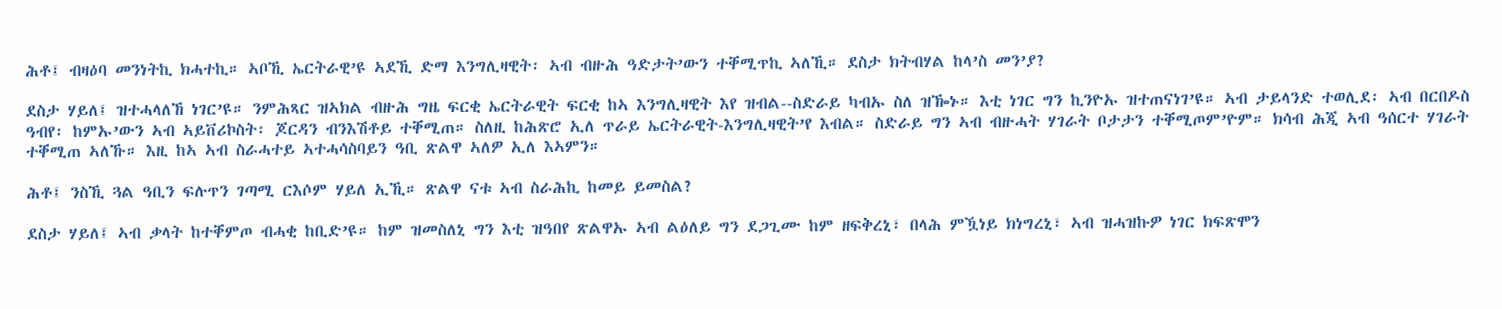ሕቶ፤ ብዛዕባ መንነትኪ ክሓተኪ። ኣቦኺ ኤርትራዊ’ዩ ኣደኺ ድማ እንግሊዛዊት፡ ኣብ ብዙሕ ዓድታት’ውን ተቐሚጥኪ ኣለኺ። ደስታ ክትብሃል ከላ’ስ መን’ያ?

ደስታ ሃይለ፤ ዝተሓላለኸ ነገር’ዩ። ንምሕጻር ዝኣክል ብዙሕ ግዜ ፍርቂ ኤርትራዊት ፍርቂ ከኣ እንግሊዛዊት እየ ዝብል--ስድራይ ካብኡ ስለ ዝዀኑ። እቲ ነገር ግን ኪንዮኡ ዝተጠናነገ’ዩ። ኣብ ታይላንድ ተወሊደ፡ ኣብ በርበዶስ ዓብየ፡ ከምኡ’ውን ኣብ ኣይቨሪኮስት፡ ጆርዳን ብንእሽቶይ ተቐሚጠ። ስለዚ ከሕጽሮ ኢለ ጥራይ ኤርትራዊት-እንግሊዛዊት’የ እብል። ስድራይ ግን ኣብ ብዙሓት ሃገራት ቦታታን ተቐሚጦም’ዮም። ክሳብ ሕጂ ኣብ ዓሰርተ ሃገራት ተቐሚጠ ኣለኹ። እዚ ከኣ ኣብ ስራሓተይ ኣተሓሳስባይን ዓቢ ጽልዋ ኣለዎ ኢለ እኣምን።

ሕቶ፤ ንስኺ ጓል ዓቢን ፍሉጥን ገጣሚ ርእሶም ሃይለ ኢኺ። ጽልዋ ናቱ ኣብ ስራሕኪ ከመይ ይመስል?

ደስታ ሃይለ፤ ኣብ ቃላት ከተቐምጦ ብሓቂ ከቢድ’ዩ። ከም ዝመስለኒ ግን እቲ ዝዓበየ ጽልዋኡ ኣብ ልዕለይ ግን ደጋጊሙ ከም ዘፍቅረኒ፣ በላሕ ምዃነይ ክነግረኒ፣ ኣብ ዝሓዝኩዎ ነገር ክፍጽሞን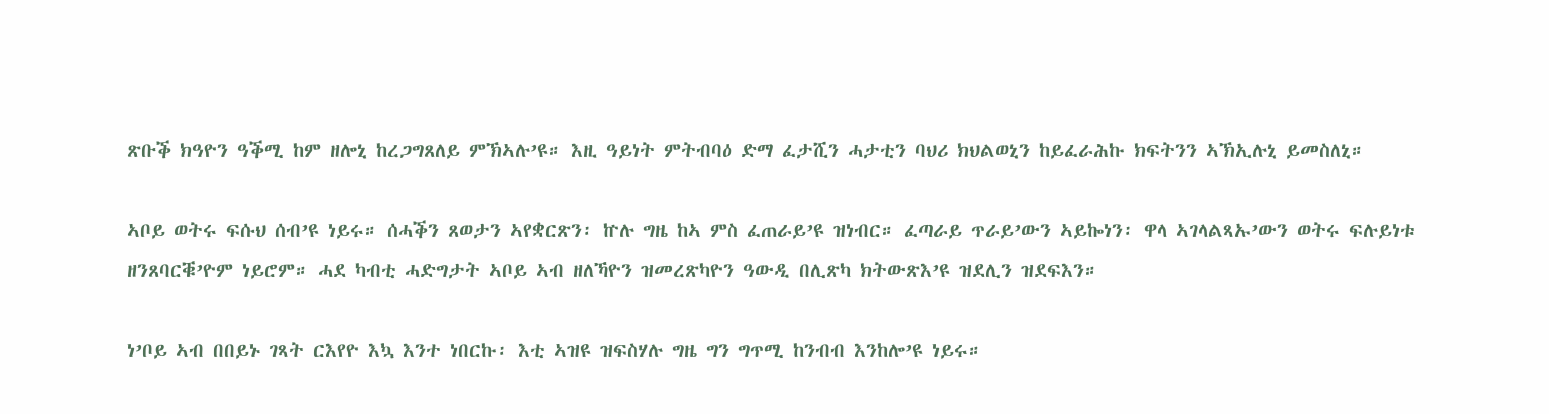ጽቡቕ ክዓዮን ዓቕሚ ከም ዘሎኒ ከረጋግጸለይ ምኽኣሉ’ዩ። እዚ ዓይነት ምትብባዕ ድማ ፈታሺን ሓታቲን ባህሪ ክህልወኒን ከይፈራሕኩ ክፍትንን ኣኽኢሉኒ ይመስለኒ።

ኣቦይ ወትሩ ፍሱህ ሰብ’ዩ ነይሩ። ሰሓቕን ጸወታን ኣየቋርጽን፡ ኵሉ ግዜ ከኣ ምስ ፈጠራይ’ዩ ዝነብር። ፈጣራይ ጥራይ’ውን ኣይኰነን፡ ዋላ ኣገላልጻኡ’ውን ወትሩ ፍሉይነቱ ዘንጸባርቑ’ዮም ነይሮም። ሓደ ካብቲ ሓድግታት ኣቦይ ኣብ ዘለኻዮን ዝመረጽካዮን ዓውዲ በሊጽካ ክትውጽእ’ዩ ዝደሊን ዝደፍእን።

ነ’ቦይ ኣብ በበይኑ ገጻት ርእየዮ እኳ እንተ ነበርኩ፡ እቲ ኣዝዩ ዝፍስሃሉ ግዜ ግን ግጥሚ ከንብብ እንከሎ’ዩ ነይሩ።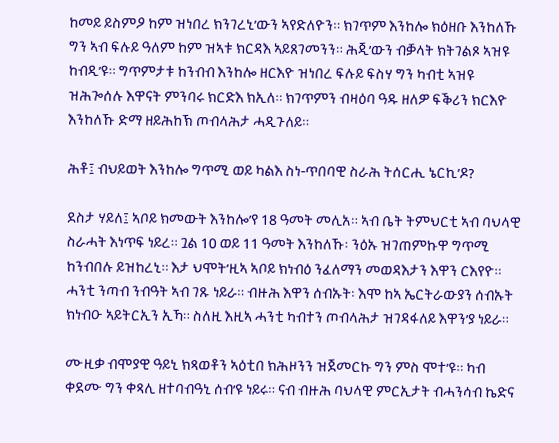ከመይ ይስምዖ ከም ዝነበረ ክንገረኒ’ውን ኣየድለዮን። ክገጥም እንከሎ ክዕዘቡ እንከለኹ ግን ኣብ ፍሉይ ዓለም ከም ዝኣቱ ክርዳእ ኣይጸገመንን። ሕጂ’ውን ብቓላት ክትገልጾ ኣዝዩ ከብዲ’ዩ። ግጥምታቱ ከንብብ እንከሎ ዘርእዮ ዝነበረ ፍሉይ ፍስሃ ግን ካብቲ ኣዝዩ ዝሕጐሰሉ እዋናት ምንባሩ ክርድእ ክኢለ። ክገጥምን ብዛዕባ ዓዱ ዘለዎ ፍቕሪን ክርእዮ እንከለኹ ድማ ዘይሕከኽ ጦብላሕታ ሓዲጉለይ።

ሕቶ፤ ብህይወት እንከሎ ግጥሚ ወይ ካልእ ስነ-ጥበባዊ ስራሕ ትሰርሒ ኔርኪ’ዶ?

ደስታ ሃይለ፤ ኣቦይ ክመውት እንከሎ’የ 18 ዓመት መሊአ። ኣብ ቤት ትምህርቲ ኣብ ባህላዊ ስራሓት እነጥፍ ነይረ። ጓል 10 ወይ 11 ዓመት እንከለኹ፡ ንዕኡ ዝገጠምኩዋ ግጥሚ ከንብበሉ ይዝከረኒ። እታ ህሞት’ዚኣ ኣቦይ ክነብዕ ንፈለማን መወዳእታን እዋን ርእየዮ። ሓንቲ ንጣብ ንብዓት ኣብ ገጹ ነይራ። ብዙሕ እዋን ሰብኡት፡ እሞ ከኣ ኤርትራውያን ሰብኡት ክነብዑ ኣይትርኢን ኢኻ። ስለዚ እዚኣ ሓንቲ ካብተን ጦብላሕታ ዝገዳፋለይ እዋን’ያ ነይራ።

ሙዚቃ ብሞያዊ ዓይኒ ክጻወቶን ኣዕቲበ ክሕዞንን ዝጀመርኩ ግን ምስ ሞተ’ዩ። ካብ ቀደሙ ግን ቀጻሊ ዘተባብዓኒ ሰብ’ዩ ነይሩ። ናብ ብዙሕ ባህላዊ ምርኢታት ብሓንሳብ ኬድና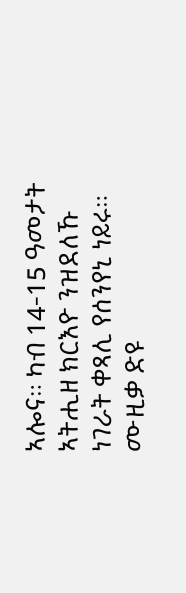ኣሎና። ካብ 14-15 ዓመታት ኣትሒዘ ክርእዮ ንዝደለኹ ነገራት ቀጻሊ የሰንየኒ ነይሩ። ሙዚቃ ድዩ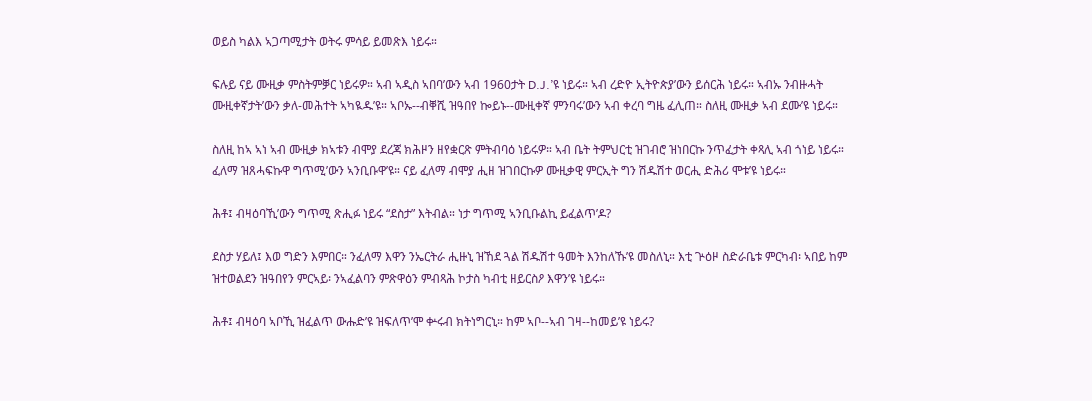ወይስ ካልእ ኣጋጣሚታት ወትሩ ምሳይ ይመጽእ ነይሩ።

ፍሉይ ናይ ሙዚቃ ምስትምቓር ነይሩዎ። ኣብ ኣዲስ ኣበባ’ውን ኣብ 1960ታት D.J.’ዩ ነይሩ። ኣብ ረድዮ ኢትዮጵያ’ውን ይሰርሕ ነይሩ። ኣብኡ ንብዙሓት ሙዚቀኛታት’ውን ቃለ-መሕተት ኣካዪዱ’ዩ። ኣቦኡ--ብቐሺ ዝዓበየ ኰይኑ--ሙዚቀኛ ምንባሩ’ውን ኣብ ቀረባ ግዜ ፈሊጠ። ስለዚ ሙዚቃ ኣብ ደሙ’ዩ ነይሩ።

ስለዚ ከኣ ኣነ ኣብ ሙዚቃ ክኣቱን ብሞያ ደረጃ ክሕዞን ዘየቋርጽ ምትብባዕ ነይሩዎ። ኣብ ቤት ትምህርቲ ዝገብሮ ዝነበርኩ ንጥፈታት ቀጻሊ ኣብ ጎነይ ነይሩ። ፈለማ ዝጸሓፍኩዋ ግጥሚ’ውን ኣንቢቡዋ’ዩ። ናይ ፈለማ ብሞያ ሒዘ ዝገበርኩዎ ሙዚቃዊ ምርኢት ግን ሽዱሽተ ወርሒ ድሕሪ ሞቱ’ዩ ነይሩ።

ሕቶ፤ ብዛዕባኺ’ውን ግጥሚ ጽሒፉ ነይሩ “ደስታ” እትብል። ነታ ግጥሚ ኣንቢቡልኪ ይፈልጥ’ዶ?

ደስታ ሃይለ፤ እወ ግድን እምበር። ንፈለማ እዋን ንኤርትራ ሒዙኒ ዝኸደ ጓል ሽዱሽተ ዓመት እንከለኹ’ዩ መስለኒ። እቲ ጕዕዞ ስድራቤቱ ምርካብ፡ ኣበይ ከም ዝተወልደን ዝዓበየን ምርኣይ፡ ንኣፈልባን ምጽዋዕን ምብጻሕ ኮታስ ካብቲ ዘይርስዖ እዋን’ዩ ነይሩ።

ሕቶ፤ ብዛዕባ ኣቦኺ ዝፈልጥ ውሑድ’ዩ ዝፍለጥ’ሞ ቍሩብ ክትነግርኒ። ከም ኣቦ--ኣብ ገዛ--ከመይ’ዩ ነይሩ?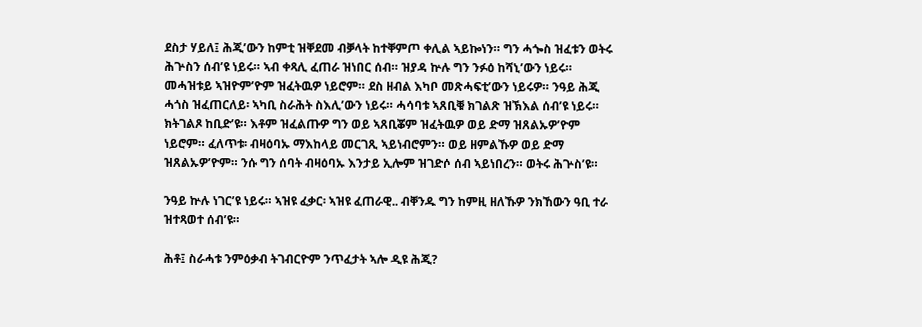ደስታ ሃይለ፤ ሕጂ’ውን ከምቲ ዝቐደመ ብቓላት ከተቐምጦ ቀሊል ኣይኰነን። ግን ሓጐስ ዝፈቱን ወትሩ ሕጕስን ሰብ’ዩ ነይሩ። ኣብ ቀጻሊ ፈጠራ ዝነበር ሰብ። ዝያዳ ኵሉ ግን ንፉዕ ከሻኒ’ውን ነይሩ። መሓዝቱይ ኣዝዮም’ዮም ዝፈትዉዎ ነይሮም። ደስ ዘብል እካቦ መጽሓፍቲ’ውን ነይሩዎ። ንዓይ ሕጂ ሓጎስ ዝፈጠርለይ፡ ኣካቢ ስራሕት ስእሊ’ውን ነይሩ። ሓሳባቱ ኣጸቢቑ ክገልጽ ዝኽእል ሰብ’ዩ ነይሩ። ክትገልጾ ከቢድ’ዩ። እቶም ዝፈልጡዎ ግን ወይ ኣጸቢቖም ዝፈትዉዎ ወይ ድማ ዝጸልኡዎ’ዮም ነይሮም። ፈለጥቱ፡ ብዛዕባኡ ማእከላይ መርገጺ ኣይነብሮምን። ወይ ዘምልኹዎ ወይ ድማ ዝጸልኡዎ’ዮም። ንሱ ግን ሰባት ብዛዕባኡ እንታይ ኢሎም ዝገድሶ ሰብ ኣይነበረን። ወትሩ ሕጕስ’ዩ።

ንዓይ ኵሉ ነገር’ዩ ነይሩ። ኣዝዩ ፈቃር፡ ኣዝዩ ፈጠራዊ.. ብቐንዱ ግን ከምዚ ዘለኹዎ ንክኸውን ዓቢ ተራ ዝተጻወተ ሰብ’ዩ።

ሕቶ፤ ስራሓቱ ንምዕቃብ ትገብርዮም ንጥፈታት ኣሎ ዲዩ ሕጂ?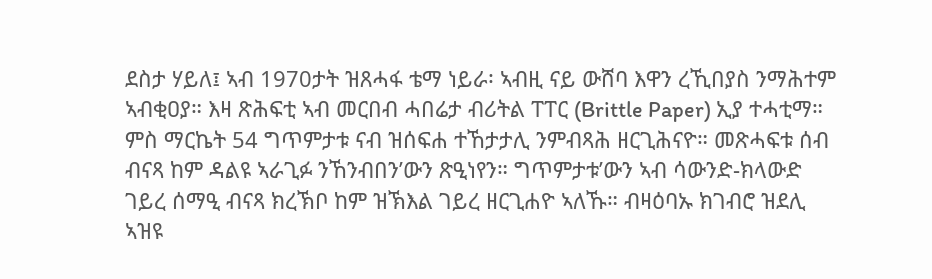ደስታ ሃይለ፤ ኣብ 1970ታት ዝጸሓፋ ቴማ ነይራ፡ ኣብዚ ናይ ውሸባ እዋን ረኺበያስ ንማሕተም ኣብቂዐያ። እዛ ጽሕፍቲ ኣብ መርበብ ሓበሬታ ብሪትል ፐፐር (Brittle Paper) ኢያ ተሓቲማ። ምስ ማርኬት 54 ግጥምታቱ ናብ ዝሰፍሐ ተኸታታሊ ንምብጻሕ ዘርጊሕናዮ። መጽሓፍቱ ሰብ ብናጻ ከም ዳልዩ ኣራጊፉ ንኸንብበን’ውን ጽዒነየን። ግጥምታቱ’ውን ኣብ ሳውንድ-ክላውድ ገይረ ሰማዒ ብናጻ ክረኽቦ ከም ዝኽእል ገይረ ዘርጊሐዮ ኣለኹ። ብዛዕባኡ ክገብሮ ዝደሊ ኣዝዩ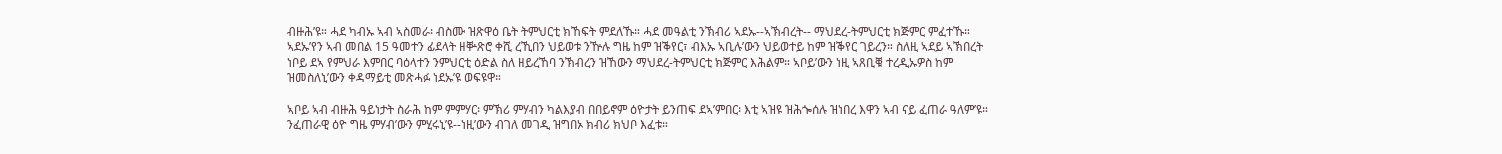ብዙሕ’ዩ። ሓደ ካብኡ ኣብ ኣስመራ፡ ብስሙ ዝጽዋዕ ቤት ትምህርቲ ክኸፍት ምደለኹ። ሓደ መዓልቲ ንኽብሪ ኣደኡ--ኣኽብረት-- ማህደረ-ትምህርቲ ክጅምር ምፈተኹ። ኣደኡ’የን ኣብ መበል 15 ዓመተን ፊደላት ዘቝጽሮ ቀሺ ረኺበን ህይወቱ ንዅሉ ግዜ ከም ዝቕየር፣ ብእኡ ኣቢሉ’ውን ህይወተይ ከም ዝቕየር ገይረን። ስለዚ ኣደይ ኣኽበረት ነቦይ ደኣ የምህራ እምበር ባዕላተን ንምህርቲ ዕድል ስለ ዘይረኸባ ንኽብረን ዝኸውን ማህደረ-ትምህርቲ ክጅምር እሕልም። ኣቦይ’ውን ነዚ ኣጸቢቑ ተረዲኡዎስ ከም ዝመስለኒ’ውን ቀዳማይቲ መጽሓፉ ነደኡ’ዩ ወፍዩዋ።

ኣቦይ ኣብ ብዙሕ ዓይነታት ስራሕ ከም ምምሃር፡ ምኽሪ ምሃብን ካልእያብ በበይኖም ዕዮታት ይንጠፍ ደኣ’ምበር፡ እቲ ኣዝዩ ዝሕጐሰሉ ዝነበረ እዋን ኣብ ናይ ፈጠራ ዓለም’ዩ። ንፈጠራዊ ዕዮ ግዜ ምሃብ’ውን ምሂሩኒ’ዩ--ነዚ’ውን ብገለ መገዲ ዝግበኦ ክብሪ ክህቦ እፈቱ።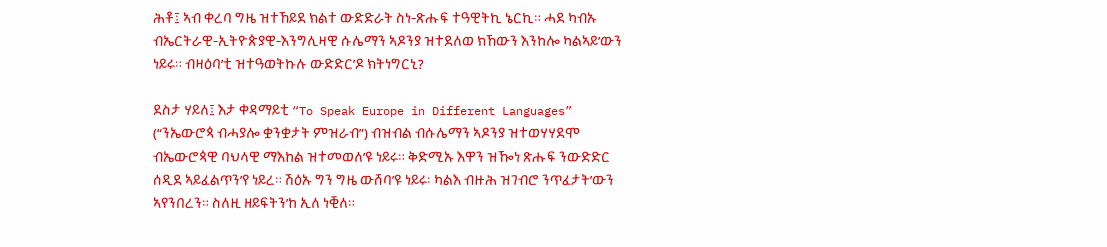ሕቶ፤ ኣብ ቀረባ ግዜ ዝተኸይደ ክልተ ውድድራት ስነ-ጽሑፍ ተዓዊትኪ ኔርኪ። ሓደ ካብኡ ብኤርትራዊ-ኢትዮጵያዊ-እንግሊዛዊ ሱሌማን ኣዶንያ ዝተደለወ ክኸውን እንከሎ ካልኣይ’ውን ነይሩ። ብዛዕባ’ቲ ዝተዓወትኩሉ ውድድር’ዶ ክትነግርኒ?

ደስታ ሃይለ፤ እታ ቀዳማይቲ “To Speak Europe in Different Languages” (“ንኤውሮጳ ብሓያሎ ቋንቋታት ምዝራብ”) ብዝብል ብሱሌማን ኣዶንያ ዝተወሃሃደሞ ብኤውሮጳዊ ባህላዊ ማእከል ዝተመወለ’ዩ ነይሩ። ቅድሚኡ እዋን ዝዀነ ጽሑፍ ንውድድር ሰዲደ ኣይፈልጥን’የ ነይረ። ሽዕኡ ግን ግዜ ውሸባ’ዩ ነይሩ፡ ካልእ ብዙሕ ዝገብሮ ንጥፈታት’ውን ኣየንበረን። ስለዚ ዘይፍትን’ከ ኢለ ነቒለ።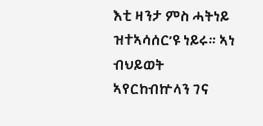እቲ ዛንታ ምስ ሓትነይ ዝተኣሳሰር’ዩ ነይሩ። ኣነ ብህይወት ኣየርከብኵላን ገና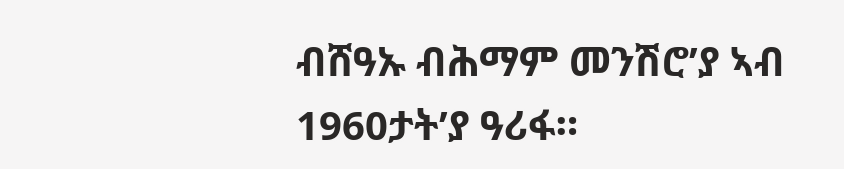ብሸዓኡ ብሕማም መንሽሮ’ያ ኣብ 1960ታት’ያ ዓሪፋ።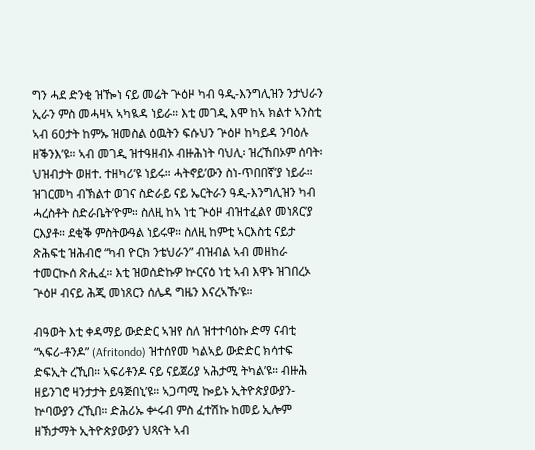ግን ሓደ ድንቂ ዝዀነ ናይ መሬት ጕዕዞ ካብ ዓዲ-እንግሊዝን ንታህራን ኢራን ምስ መሓዛኣ ኣካዪዳ ነይራ። እቲ መገዲ እሞ ከኣ ክልተ ኣንስቲ ኣብ 60ታት ከምኡ ዝመስል ዕዉትን ፍሱህን ጕዕዞ ከካይዳ ንባዕሉ ዘቕንእ’ዩ። ኣብ መገዲ ዝተዓዘብኦ ብዙሕነት ባህሊ፡ ዝረኸበኦም ሰባት፡ ህዝብታት ወዘተ. ተዘካሪ’ዩ ነይሩ። ሓትኖይ’ውን ስነ-ጥበበኛ’ያ ነይራ። ዝገርመካ ብኽልተ ወገና ስድራይ ናይ ኤርትራን ዓዲ-እንግሊዝን ካብ ሓረስቶት ስድራቤት’ዮም። ስለዚ ከኣ ነቲ ጕዕዞ ብዝተፈልየ መነጸር’ያ ርእያቶ። ደቂቕ ምስትውዓል ነይሩዋ። ስለዚ ከምቲ ኣርእስቲ ናይታ ጽሕፍቲ ዝሕብሮ “ካብ ዮርክ ንቴህራን” ብዝብል ኣብ መዘከራ ተመርኲሰ ጽሒፈ። እቲ ዝወሰድኩዎ ኵርናዕ ነቲ ኣብ እዋኑ ዝገበረኦ ጕዕዞ ብናይ ሕጂ መነጸርን ሰሌዳ ግዜን እናረኣኹ’ዩ።

ብዓወት እቲ ቀዳማይ ውድድር ኣዝየ ስለ ዝተተባዕኩ ድማ ናብቲ “ኣፍሪ-ቶንዶ” (Afritondo) ዝተሰየመ ካልኣይ ውድድር ክሳተፍ ድፍኢት ረኺበ። ኣፍሪቶንዶ ናይ ናይጀሪያ ኣሕታሚ ትካል’ዩ። ብዙሕ ዘይንገሮ ዛንታታት ይዓጅበኒ’ዩ። ኣጋጣሚ ኰይኑ ኢትዮጵያውያን-ኵባውያን ረኺበ። ድሕሪኡ ቍሩብ ምስ ፈተሽኩ ከመይ ኢሎም ዘኽታማት ኢትዮጵያውያን ህጻናት ኣብ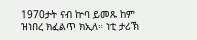1970ታት ናብ ኵባ ይመጹ ከም ዝነበረ ክፈልጥ ክኢለ። ነቲ ታሪኽ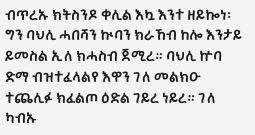ብጥረኡ ክትስንዶ ቀሊል እኳ እንተ ዘይኰነ፡ ግን ባህሊ ሓበሻን ኲባን ክራኸብ ከሎ እንታይ ይመስል ኢለ ክሓስብ ጀሚረ። ባህሊ ኵባ ድማ ብዝተፈላልየ እዋን ገለ መልክዑ ተጨሊፉ ክፈልጦ ዕድል ገይረ ነይረ። ገለ ካብኡ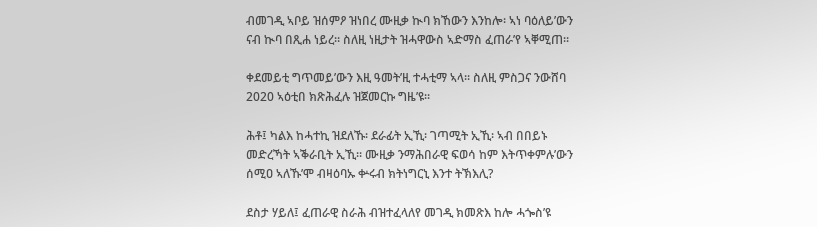ብመገዲ ኣቦይ ዝሰምዖ ዝነበረ ሙዚቃ ኲባ ክኸውን እንከሎ፡ ኣነ ባዕለይ’ውን ናብ ኲባ በጺሐ ነይረ። ስለዚ ነዚታት ዝሓዋውስ ኣድማስ ፈጠራ’የ ኣቐሚጠ።

ቀደመይቲ ግጥመይ’ውን እዚ ዓመት’ዚ ተሓቲማ ኣላ። ስለዚ ምስጋና ንውሸባ 2020 ኣዕቲበ ክጽሕፈሉ ዝጀመርኩ ግዜ’ዩ።

ሕቶ፤ ካልእ ከሓተኪ ዝደለኹ፡ ደራፊት ኢኺ፡ ገጣሚት ኢኺ፡ ኣብ በበይኑ መድረኻት ኣቕራቢት ኢኺ። ሙዚቃ ንማሕበራዊ ፍወሳ ከም እትጥቀምሉ’ውን ሰሚዐ ኣለኹ’ሞ ብዛዕባኡ ቍሩብ ክትነግርኒ እንተ ትኽእሊ?

ደስታ ሃይለ፤ ፈጠራዊ ስራሕ ብዝተፈላለየ መገዲ ክመጽእ ከሎ ሓጐስ’ዩ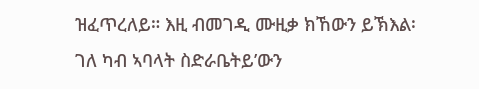ዝፈጥረለይ። እዚ ብመገዲ ሙዚቃ ክኸውን ይኽእል፡ ገለ ካብ ኣባላት ስድራቤትይ’ውን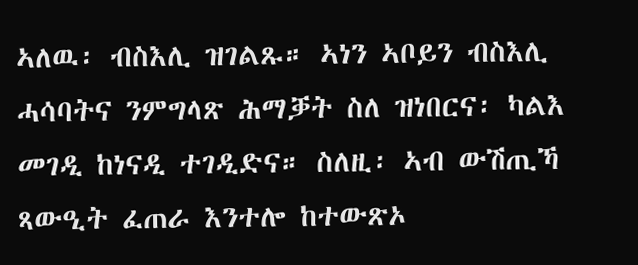ኣለዉ፡ ብስእሊ ዝገልጹ። ኣነን ኣቦይን ብስእሊ ሓሳባትና ንምግላጽ ሕማቓት ስለ ዝነበርና፡ ካልእ መገዲ ከነናዲ ተገዲድና። ስለዚ፡ ኣብ ውሽጢኻ ጻውዒት ፈጠራ እንተሎ ከተውጽኦ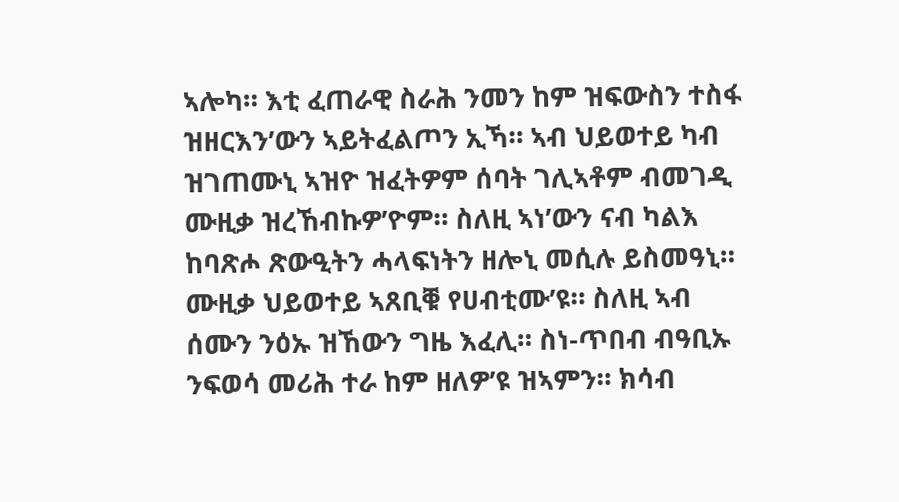ኣሎካ። እቲ ፈጠራዊ ስራሕ ንመን ከም ዝፍውስን ተስፋ ዝዘርእን’ውን ኣይትፈልጦን ኢኻ። ኣብ ህይወተይ ካብ ዝገጠሙኒ ኣዝዮ ዝፈትዎም ሰባት ገሊኣቶም ብመገዲ ሙዚቃ ዝረኸብኩዎ’ዮም። ስለዚ ኣነ’ውን ናብ ካልእ ከባጽሖ ጽውዒትን ሓላፍነትን ዘሎኒ መሲሉ ይስመዓኒ። ሙዚቃ ህይወተይ ኣጸቢቑ የሀብቲሙ’ዩ። ስለዚ ኣብ ሰሙን ንዕኡ ዝኸውን ግዜ እፈሊ። ስነ-ጥበብ ብዓቢኡ ንፍወሳ መሪሕ ተራ ከም ዘለዎ’ዩ ዝኣምን። ክሳብ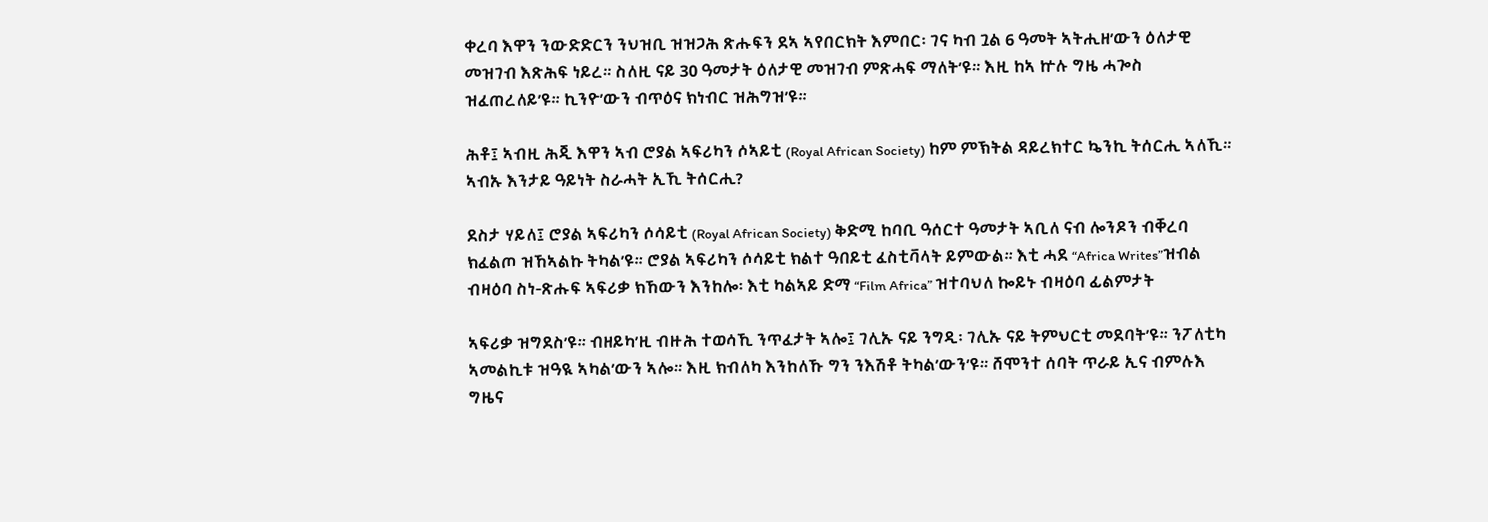ቀረባ እዋን ንውድድርን ንህዝቢ ዝዝጋሕ ጽሑፍን ደኣ ኣየበርክት እምበር፡ ገና ካብ ጓል 6 ዓመት ኣትሒዘ’ውን ዕለታዊ መዝገብ እጽሕፍ ነይረ። ስለዚ ናይ 30 ዓመታት ዕለታዊ መዝገብ ምጽሓፍ ማለት’ዩ። እዚ ከኣ ኵሉ ግዜ ሓጐስ ዝፈጠረለይ’ዩ። ኪንዮ’ውን ብጥዕና ክነብር ዝሕግዝ’ዩ።

ሕቶ፤ ኣብዚ ሕጂ እዋን ኣብ ሮያል ኣፍሪካን ሶኣይቲ (Royal African Society) ከም ምኽትል ዳይረክተር ኴንኪ ትሰርሒ ኣለኺ። ኣብኡ እንታይ ዓይነት ስራሓት ኢኺ ትሰርሒ?

ደስታ ሃይለ፤ ሮያል ኣፍሪካን ሶሳይቲ (Royal African Society) ቅድሚ ከባቢ ዓሰርተ ዓመታት ኣቢለ ናብ ሎንዶን ብቐረባ ክፈልጦ ዝኸኣልኩ ትካል’ዩ። ሮያል ኣፍሪካን ሶሳይቲ ክልተ ዓበይቲ ፈስቲቫላት ይምውል። እቲ ሓደ “Africa Writes”ዝብል ብዛዕባ ስነ-ጽሑፍ ኣፍሪቃ ክኸውን እንከሎ፡ እቲ ካልኣይ ድማ “Film Africa” ዝተባህለ ኰይኑ ብዛዕባ ፊልምታት

ኣፍሪቃ ዝግደስ’ዩ። ብዘይካ’ዚ ብዙሕ ተወሳኺ ንጥፈታት ኣሎ፤ ገሊኡ ናይ ንግዲ፡ ገሊኡ ናይ ትምህርቲ መደባት’ዩ። ንፖለቲካ ኣመልኪቱ ዝዓዪ ኣካል’ውን ኣሎ። እዚ ክብለካ እንከለኹ ግን ንእሽቶ ትካል’ውን’ዩ። ሸሞንተ ሰባት ጥራይ ኢና ብምሉእ ግዜና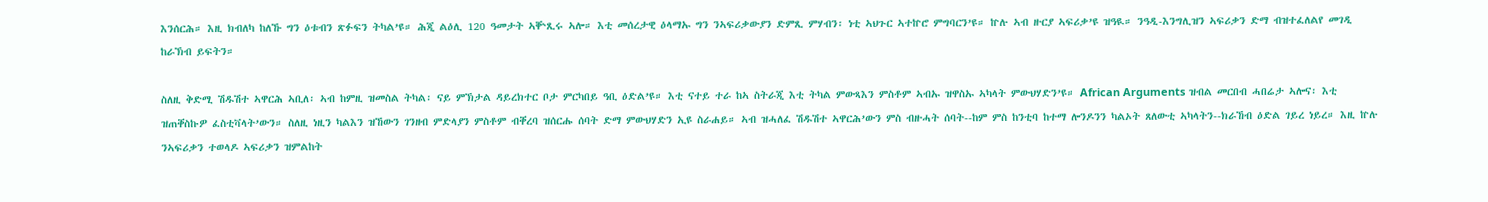እንሰርሕ። እዚ ክብለካ ከለኹ ግን ዕቱብን ጽፉፍን ትካል’ዩ። ሕጂ ልዕሊ 120 ዓመታት ኣቝጺሩ ኣሎ። እቲ መሰረታዊ ዕላማኡ ግን ንኣፍሪቃውያን ድምጺ ምሃብን፡ ነቲ ኣህጉር ኣተኵሮ ምግባርን’ዩ። ኵሉ ኣብ ዙርያ ኣፍሪቃ’ዩ ዝዓዪ። ንዓዲ-እንግሊዝን ኣፍሪቃን ድማ ብዝተፈለልየ መገዲ ከራኽብ ይፍትን።

ስለዚ ቅድሚ ሽዱሽተ ኣዋርሕ ኣቢለ፡ ኣብ ከምዚ ዝመስል ትካል፡ ናይ ምኽታል ዳይረክተር ቦታ ምርካበይ ዓቢ ዕድል’ዩ። እቲ ናተይ ተራ ከኣ ስትራጂ እቲ ትካል ምውጻእን ምስቶም ኣብኡ ዝዋስኡ ኣካላት ምውህሃድን’ዩ። African Arguments ዝብል መርበብ ሓበሬታ ኣሎና፡ እቲ ዝጠቐስኩዎ ፈስቲቫላት’ውን። ስለዚ ነዚን ካልእን ዝኸውን ገንዘብ ምድላያን ምስቶም ብቐረባ ዝሰርሑ ሰባት ድማ ምውህሃድን ኢዩ ስራሐይ። ኣብ ዝሓለፈ ሽዱሽተ ኣዋርሕ’ውን ምስ ብዙሓት ሰባት--ከም ምስ ከንቲባ ከተማ ሎንዶንን ካልኦት ጸለውቲ ኣካላትን--ክራኸብ ዕድል ገይረ ነይረ። እዚ ኵሉ ንኣፍሪቃን ተወላዶ ኣፍሪቃን ዝምልከት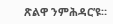ጽልዋ ንምሕዳር’ዩ።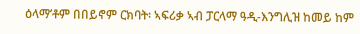ዕላማ’ቶም በበይኖም ርክባት፡ ኣፍሪቃ ኣብ ፓርላማ ዓዲ-እንግሊዝ ከመይ ከም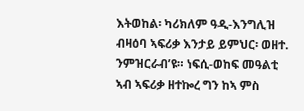እትወከል፡ ካሪክለም ዓዲ-እንግሊዝ ብዛዕባ ኣፍሪቃ እንታይ ይምህር፡ ወዘተ. ንምዝርራብ’ዩ። ነፍሲ-ወከፍ መዓልቲ ኣብ ኣፍሪቃ ዘተኰረ ግን ከኣ ምስ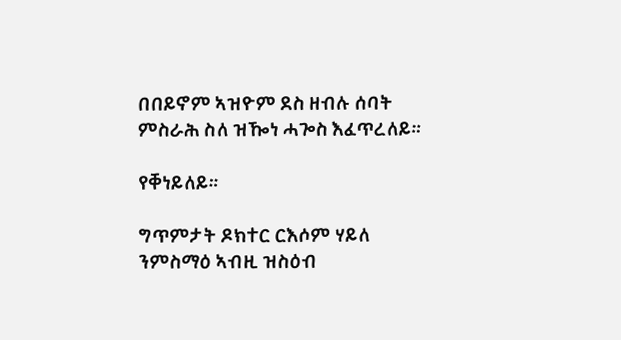በበይኖም ኣዝዮም ደስ ዘብሉ ሰባት ምስራሕ ስለ ዝዀነ ሓጐስ እፈጥረለይ።

የቐነይለይ።

ግጥምታት ዶክተር ርእሶም ሃይለ ንምስማዕ ኣብዚ ዝስዕብ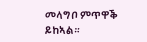መላግቦ ምጥዋቕ ይከኣል።